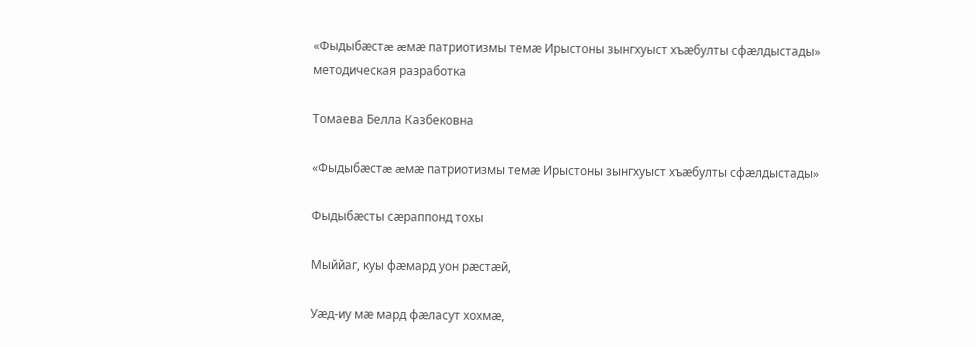«Фыдыбæстæ æмæ патриотизмы темæ Ирыстоны зынгхуыст хъæбулты сфæлдыстады»
методическая разработка

Томаева Белла Казбековна

«Фыдыбæстæ æмæ патриотизмы темæ Ирыстоны зынгхуыст хъæбулты сфæлдыстады»

Фыдыбæсты сæраппонд тохы

Мыййаг, куы фæмард уон рæстæй,

Уæд-иу мæ мард фæласут хохмæ,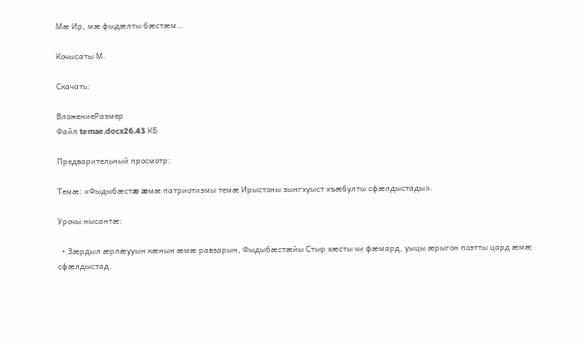Мæ Ир, мæ фыдæлты бæстæм…

Кочысаты М.

Скачать:

ВложениеРазмер
Файл temae.docx26.43 КБ

Предварительный просмотр:

Темæ: «Фыдыбæстæ æмæ патриотизмы темæ Ирыстоны зынгхуыст хъæбулты сфæлдыстады».

Урочы нысантæ:

  • Зæрдыл æрлæууын кæнын æмæ равзарын, Фыдыбæстæйы Стыр хæсты чи фæмард, уыцы æрыгон поэтты цард æмæ сфæлдыстад.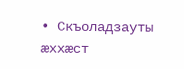• Скъоладзауты æххæст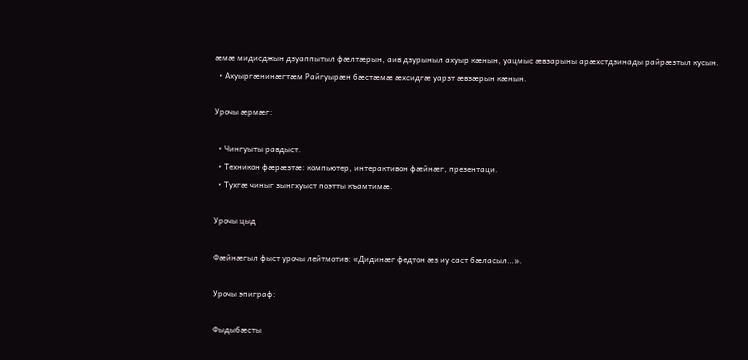æмæ мидисджын дзуаппытыл фæлтæрын, аив дзурыныл ахуыр кæнын, уацмыс æвзарыны арæхстдзинады райрæзтыл кусын.
  • Ахуыргæнинæгтæм Райгуырæн бæстæмæ æхсидгæ уарзт æвзæрын кæнын.

Урочы æрмæг:

  • Чингуыты равдыст.
  • Техникон фæрæзтæ: компьютер, интерактивон фæйнæг, презентаци.
  • Тухгæ чиныг зынгхуыст поэтты къамтимæ.

Урочы цыд

Фæйнæгыл фыст урочы лейтмотив: «Дидинæг федтон æз иу саст бæласыл…».

Урочы эпиграф:

Фыдыбæсты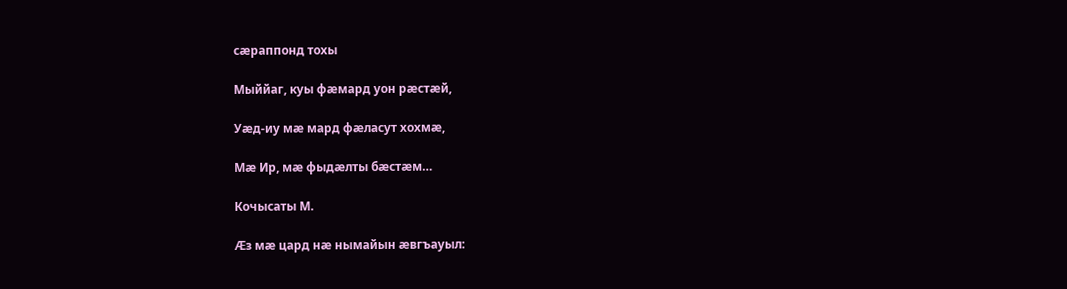сæраппонд тохы

Мыййаг, куы фæмард уон рæстæй,

Уæд-иу мæ мард фæласут хохмæ,

Мæ Ир, мæ фыдæлты бæстæм…

Кочысаты М.

Æз мæ цард нæ нымайын æвгъауыл: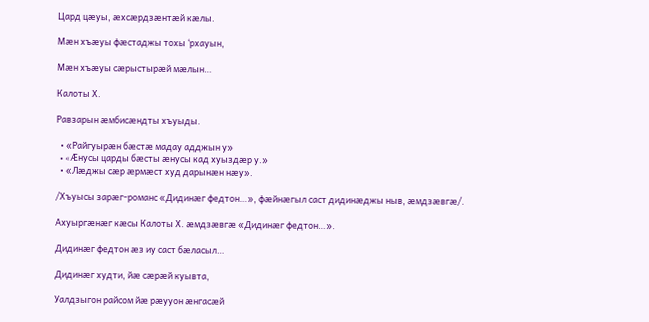Цард цæуы, æхсæрдзæнтæй кæлы.

Мæн хъæуы фæстаджы тохы ‘рхауын,

Мæн хъæуы сæрыстырæй мæлын…

Калоты Х.

Равзарын æмбисæндты хъуыды.

  • «Райгуырæн бæстæ мадау адджын у»
  • «Æнусы царды бæсты æнусы кад хуыздæр у.»
  • «Лæджы сæр æрмæст худ дарынæн нæу».

/Хъуысы зарæг-романс «Дидинæг федтон…», фæйнæгыл саст дидинæджы ныв, æмдзæвгæ/.

Ахуыргæнæг кæсы Калоты Х. æмдзæвгæ «Дидинæг федтон…».

Дидинæг федтон æз иу саст бæласыл…

Дидинæг худти, йæ сæрæй куывта,

Уалдзыгон райсом йæ рæууон æнгасæй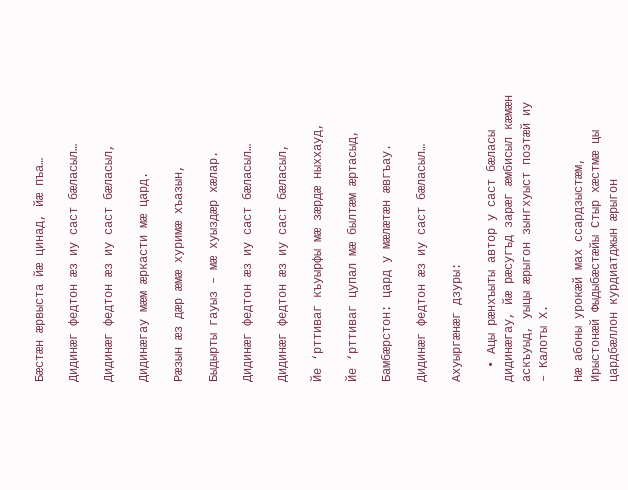Бæстæн æрвыста йæ цинад, йæ пъа…

Дидинæг федтон æз иу саст бæласыл…

Дидинæг федтон æз иу саст бæласыл,

Дидинæгау мæм æркасти мæ цард.

Рæзын æз дæр æмæ хуримæ хъазын,

Быдырты гауыз – мæ хуыздæр хæлар.

Дидинæг федтон æз иу саст бæласыл…

Дидинæг федтон æз иу саст бæласыл,

Йе ‘рттиваг къуырфы мæ зæрдæ ныххауд,

Йе ‘рттиваг цупал мæ былтæм æртасыд,

Бамбæрстон: цард у мæлæтæн æвгъау.

Дидинæг федтон æз иу саст бæласыл…

Ахуыргæнæг дзуры:

  • Ацы рæнхъыты автор у саст бæласы дидинæгау, йæ рæсугъд зарæг æмбисыл кæмæн аскъуыд, уыцы æрыгон зынгхуыст поэтæй иу – Калоты Х.

Нæ абоны урокæй мах ссардзыстæм, Ирыстонæй Фыдыбæстæйы Стыр хæстмæ цы цардбæллон курдиатджын æрыгон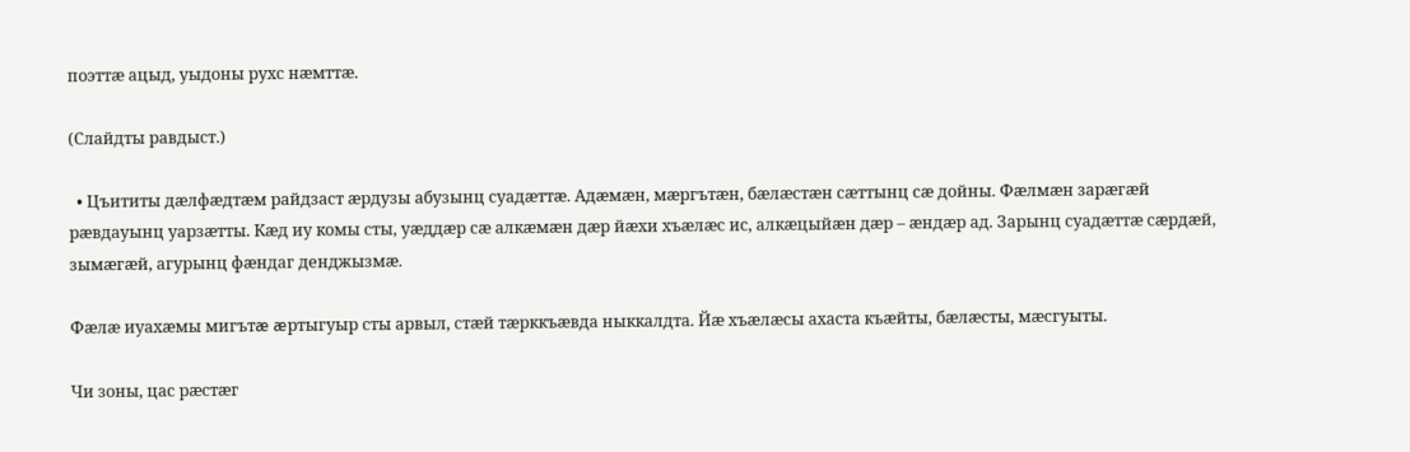поэттæ ацыд, уыдоны рухс нæмттæ.

(Слайдты равдыст.)

  • Цъититы дæлфæдтæм райдзаст æрдузы абузынц суадæттæ. Адæмæн, мæргътæн, бæлæстæн сæттынц сæ дойны. Фæлмæн зарæгæй рæвдауынц уарзæтты. Кæд иу комы сты, уæддæр сæ алкæмæн дæр йæхи хъæлæс ис, алкæцыйæн дæр – æндæр ад. Зарынц суадæттæ сæрдæй, зымæгæй, агурынц фæндаг денджызмæ.

Фæлæ иуахæмы мигътæ æртыгуыр сты арвыл, стæй тæрккъæвда ныккалдта. Йæ хъæлæсы ахаста къæйты, бæлæсты, мæсгуыты.

Чи зоны, цас рæстæг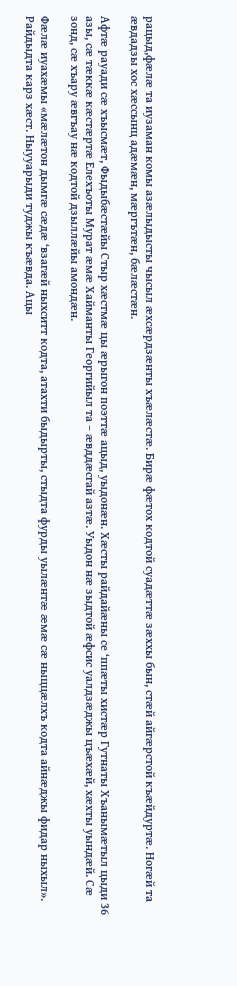рацыд,фæлæ та иузаман комы азæлыдысты чысыл æхсæрдзæнты хъæлæстæ. Бирæ фæтох кодтой суадæттæ зæххы бын, стæй айгæрстой къæйдуртæ. Ногæй та æвдадзы хос хæссынц адæмæн, мæргътæн, бæлæстæн.

Афтæ рауади сæ хъысмæт, Фыдыбæстæйы Стыр хæстмæ цы æрыгон поэттæ ацыд, уыдонæн. Хæсты райдайæны се ‘ппæты хистæр Гутнаты Хъанымæтыл цыди 36 азы, сæ тæккæ кæстæртæ Елехъоты Мурат æмæ Хайманты Георгийыл та – æвддæсгай азтæ. Уыдон нæ зыдтой æфсис уалдзæджы цъæхæй, хæхты уындæй. Сæ зонд, сæ хъару æвгъау нæ кодтой дзыллæйы амондæн.

Фæлæ иуахæмы «мæлæтон дымгæ сæдæ ‘взагæй ныхситт кодта, атахти быдырты, стыдта фурды уылæнтæ æмæ сæ ныццæлхъ кодта айнæджы фидар ныхыл». Райдыдта карз хæст. Ныууарыди туджы къæвда. Ацы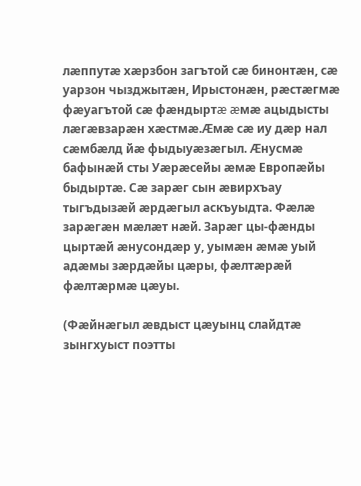лæппутæ хæрзбон загътой сæ бинонтæн, сæ уарзон чызджытæн, Ирыстонæн, рæстæгмæ фæуагътой сæ фæндыртæ æмæ ацыдысты лæгæвзарæн хæстмæ.Æмæ сæ иу дæр нал сæмбæлд йæ фыдыуæзæгыл. Æнусмæ бафынæй сты Уæрæсейы æмæ Европæйы быдыртæ. Сæ зарæг сын æвирхъау тыгъдызæй æрдæгыл аскъуыдта. Фæлæ зарæгæн мæлæт нæй. Зарæг цы-фæнды цыртæй æнусондæр у, уымæн æмæ уый адæмы зæрдæйы цæры, фæлтæрæй фæлтæрмæ цæуы.

(Фæйнæгыл æвдыст цæуынц слайдтæ зынгхуыст поэтты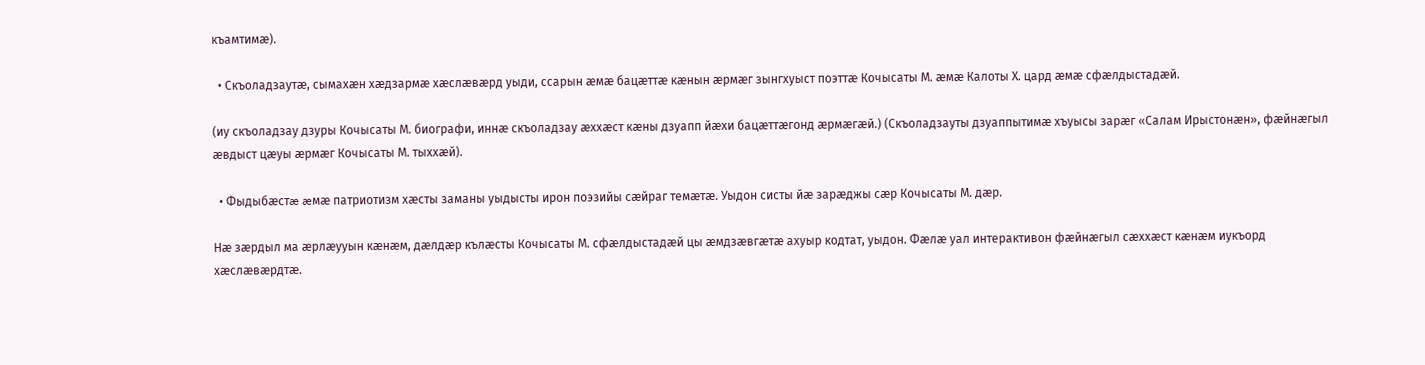къамтимæ).

  • Скъоладзаутæ, сымахæн хæдзармæ хæслæвæрд уыди, ссарын æмæ бацæттæ кæнын æрмæг зынгхуыст поэттæ Кочысаты М. æмæ Калоты Х. цард æмæ сфæлдыстадæй.

(иу скъоладзау дзуры Кочысаты М. биографи, иннæ скъоладзау æххæст кæны дзуапп йæхи бацæттæгонд æрмæгæй.) (Скъоладзауты дзуаппытимæ хъуысы зарæг «Салам Ирыстонæн», фæйнæгыл æвдыст цæуы æрмæг Кочысаты М. тыххæй).

  • Фыдыбæстæ æмæ патриотизм хæсты заманы уыдысты ирон поэзийы сæйраг темæтæ. Уыдон систы йæ зарæджы сæр Кочысаты М. дæр.

Нæ зæрдыл ма æрлæууын кæнæм, дæлдæр кълæсты Кочысаты М. сфæлдыстадæй цы æмдзæвгæтæ ахуыр кодтат, уыдон. Фæлæ уал интерактивон фæйнæгыл сæххæст кæнæм иукъорд хæслæвæрдтæ.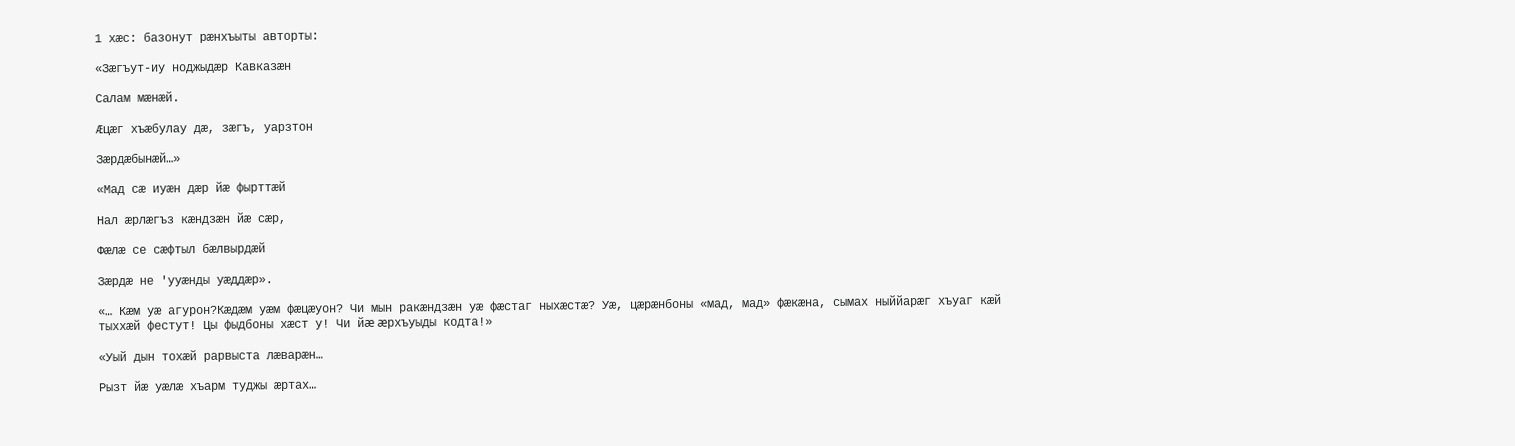1 хæс: базонут рæнхъыты авторты:

«Зæгъут-иу ноджыдæр Кавказæн

Салам мæнæй.

Æцæг хъæбулау дæ, зæгъ, уарзтон

Зæрдæбынæй…»

«Мад сæ иуæн дæр йæ фырттæй

Нал æрлæгъз кæндзæн йæ сæр,

Фæлæ се сæфтыл бæлвырдæй

Зæрдæ не 'ууæнды уæддæр».

«… Кæм уæ агурон?Кæдæм уæм фæцæуон? Чи мын ракæндзæн уæ фæстаг ныхæстæ? Уæ, цæрæнбоны «мад, мад» фæкæна, сымах ныййарæг хъуаг кæй тыххæй фестут! Цы фыдбоны хæст у! Чи йæ æрхъуыды кодта!»

«Уый дын тохæй рарвыста лæварæн…

Рызт йæ уæлæ хъарм туджы æртах…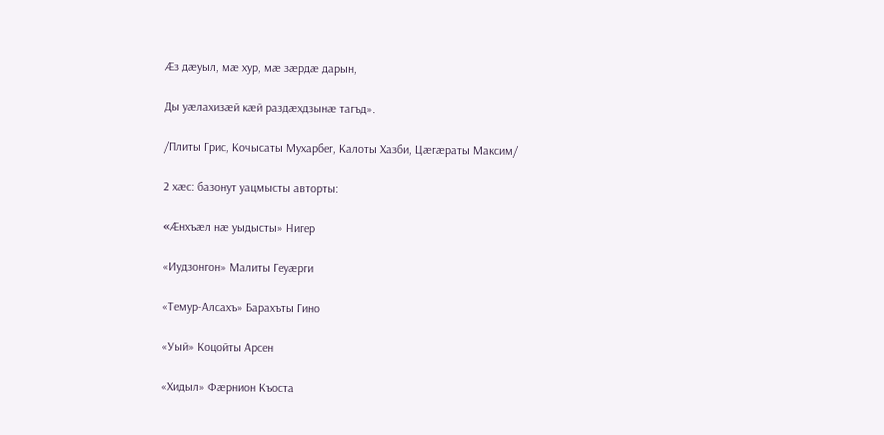Æз дæуыл, мæ хур, мæ зæрдæ дарын,

Ды уæлахизæй кæй раздæхдзынæ тагъд».

/Плиты Грис, Кочысаты Мухарбег, Калоты Хазби, Цæгæраты Максим/

2 хæс: базонут уацмысты авторты:

«Æнхъæл нæ уыдысты» Нигер

«Иудзонгон» Малиты Геуæрги

«Темур-Алсахъ» Барахъты Гино

«Уый» Коцойты Арсен

«Хидыл» Фæрнион Къоста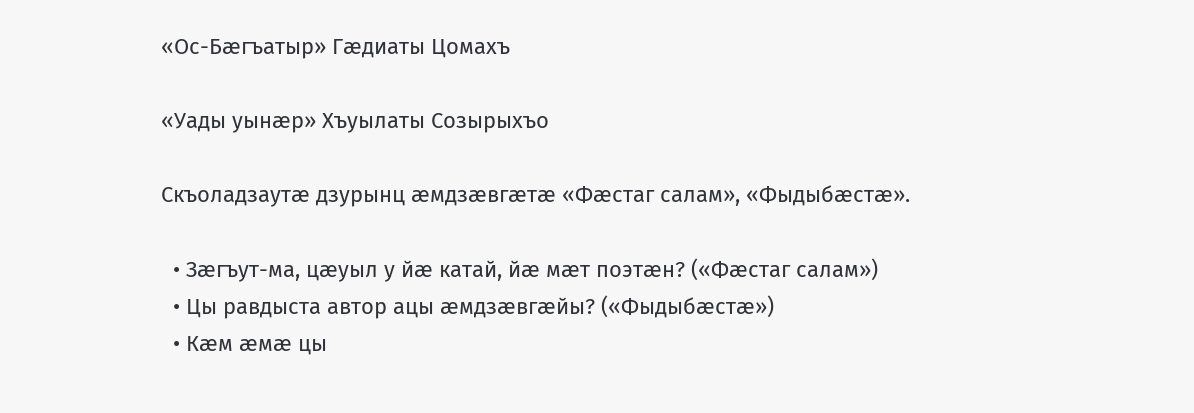«Ос-Бæгъатыр» Гæдиаты Цомахъ

«Уады уынæр» Хъуылаты Созырыхъо

Скъоладзаутæ дзурынц æмдзæвгæтæ «Фæстаг салам», «Фыдыбæстæ».

  • Зæгъут-ма, цæуыл у йæ катай, йæ мæт поэтæн? («Фæстаг салам»)
  • Цы равдыста автор ацы æмдзæвгæйы? («Фыдыбæстæ»)
  • Кæм æмæ цы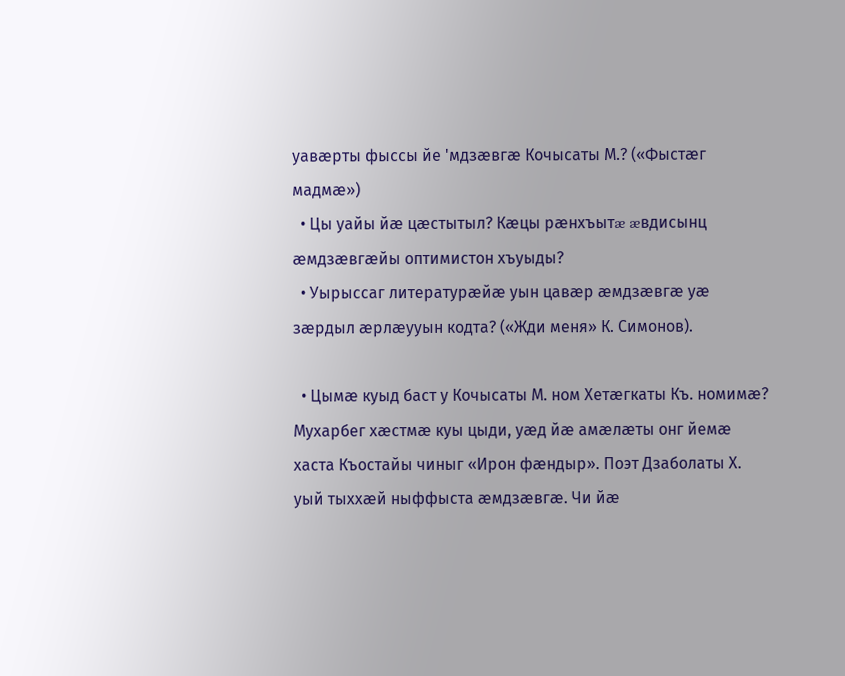уавæрты фыссы йе 'мдзæвгæ Кочысаты М.? («Фыстæг мадмæ»)
  • Цы уайы йæ цæстытыл? Кæцы рæнхъытæ æвдисынц æмдзæвгæйы оптимистон хъуыды?
  • Уырыссаг литературæйæ уын цавæр æмдзæвгæ уæ зæрдыл æрлæууын кодта? («Жди меня» К. Симонов).

  • Цымæ куыд баст у Кочысаты М. ном Хетæгкаты Къ. номимæ? Мухарбег хæстмæ куы цыди, уæд йæ амæлæты онг йемæ хаста Къостайы чиныг «Ирон фæндыр». Поэт Дзаболаты Х. уый тыххæй ныффыста æмдзæвгæ. Чи йæ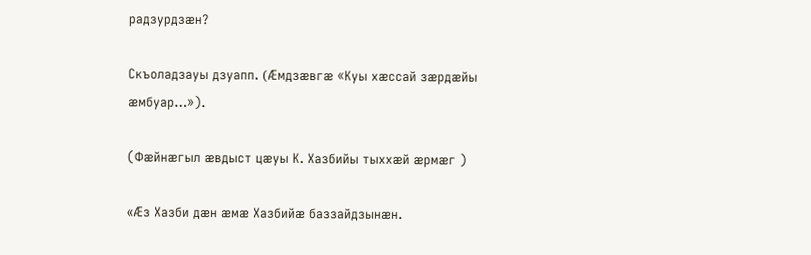радзурдзæн?

Скъоладзауы дзуапп. (Æмдзæвгæ «Куы хæссай зæрдæйы æмбуар…»).

(Фæйнæгыл æвдыст цæуы К. Хазбийы тыххæй æрмæг )

«Æз Хазби дæн æмæ Хазбийæ баззайдзынæн.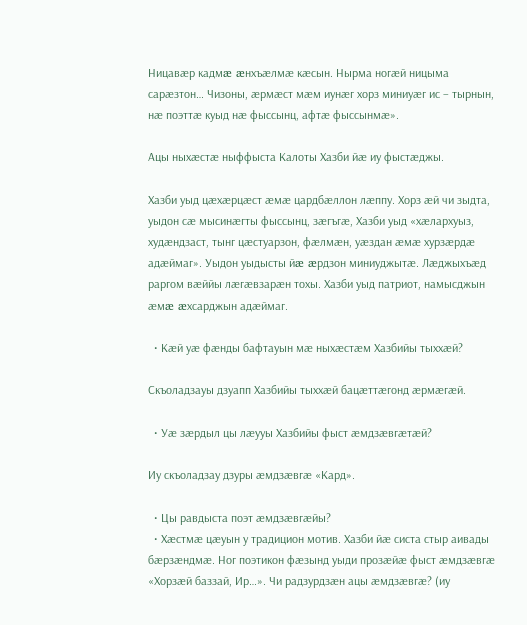Ницавæр кадмæ æнхъæлмæ кæсын. Нырма ногæй ницыма сарæзтон… Чизоны, æрмæст мæм иунæг хорз миниуæг ис – тырнын, нæ поэттæ куыд нæ фыссынц, афтæ фыссынмæ».

Ацы ныхæстæ ныффыста Калоты Хазби йæ иу фыстæджы.

Хазби уыд цæхæрцæст æмæ цардбæллон лæппу. Хорз æй чи зыдта, уыдон сæ мысинæгты фыссынц, зæгъгæ, Хазби уыд «хæлархуыз, худæндзаст, тынг цæстуарзон, фæлмæн, уæздан æмæ хурзæрдæ адæймаг». Уыдон уыдысты йæ æрдзон миниуджытæ. Лæджыхъæд раргом вæййы лæгæвзарæн тохы. Хазби уыд патриот, намысджын æмæ æхсарджын адæймаг.

  • Кæй уæ фæнды бафтауын мæ ныхæстæм Хазбийы тыххæй?

Скъоладзауы дзуапп Хазбийы тыххæй бацæттæгонд æрмæгæй.

  • Уæ зæрдыл цы лæууы Хазбийы фыст æмдзæвгæтæй?

Иу скъоладзау дзуры æмдзæвгæ «Кард».

  • Цы равдыста поэт æмдзæвгæйы?
  • Хæстмæ цæуын у традицион мотив. Хазби йæ систа стыр аивады бæрзæндмæ. Ног поэтикон фæзынд уыди прозæйæ фыст æмдзæвгæ «Хорзæй баззай, Ир…». Чи радзурдзæн ацы æмдзæвгæ? (иу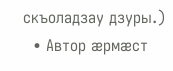скъоладзау дзуры.)
  • Автор æрмæст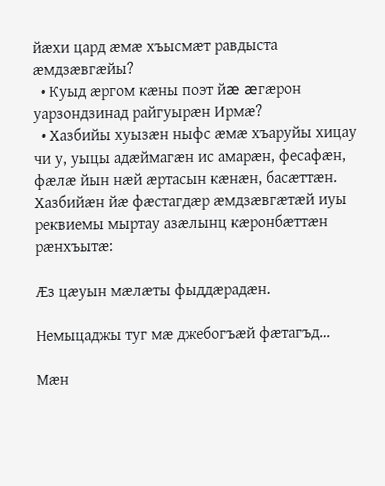йæхи цард æмæ хъысмæт равдыста æмдзæвгæйы?
  • Куыд æргом кæны поэт йæ æгæрон уарзондзинад райгуырæн Ирмæ?
  • Хазбийы хуызæн ныфс æмæ хъаруйы хицау чи у, уыцы адæймагæн ис амарæн, фесафæн, фæлæ йын нæй æртасын кæнæн, басæттæн. Хазбийæн йæ фæстагдæр æмдзæвгæтæй иуы реквиемы мыртау азæлынц кæронбæттæн рæнхъытæ:

Æз цæуын мæлæты фыддæрадæн.

Немыцаджы туг мæ джебогъæй фæтагъд…

Мæн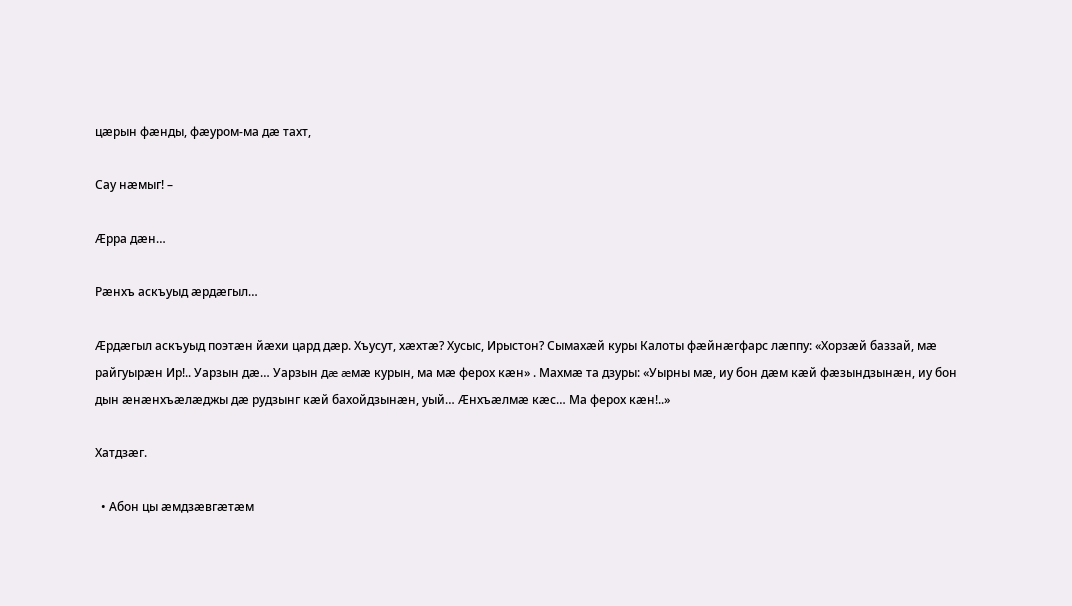цæрын фæнды, фæуром-ма дæ тахт,

Сау нæмыг! –

Æрра дæн…

Рæнхъ аскъуыд æрдæгыл…

Æрдæгыл аскъуыд поэтæн йæхи цард дæр. Хъусут, хæхтæ? Хусыс, Ирыстон? Сымахæй куры Калоты фæйнæгфарс лæппу: «Хорзæй баззай, мæ райгуырæн Ир!.. Уарзын дæ… Уарзын дæ æмæ курын, ма мæ ферох кæн» . Махмæ та дзуры: «Уырны мæ, иу бон дæм кæй фæзындзынæн, иу бон дын æнæнхъæлæджы дæ рудзынг кæй бахойдзынæн, уый… Æнхъæлмæ кæс… Ма ферох кæн!..»

Хатдзæг.

  • Абон цы æмдзæвгæтæм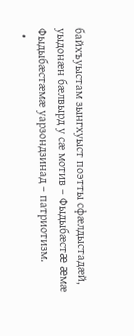байхъуыстам зынгхуыст поэтты сфæлдыстадæй, уыдонæн бæлвырд у сæ мотив – Фыдыбæстæ æмæ Фыдыбæстæмæ уарзондзинад – патриотизм.
  •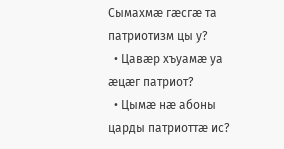Сымахмæ гæсгæ та патриотизм цы у?
  • Цавæр хъуамæ уа æцæг патриот?
  • Цымæ нæ абоны царды патриоттæ ис?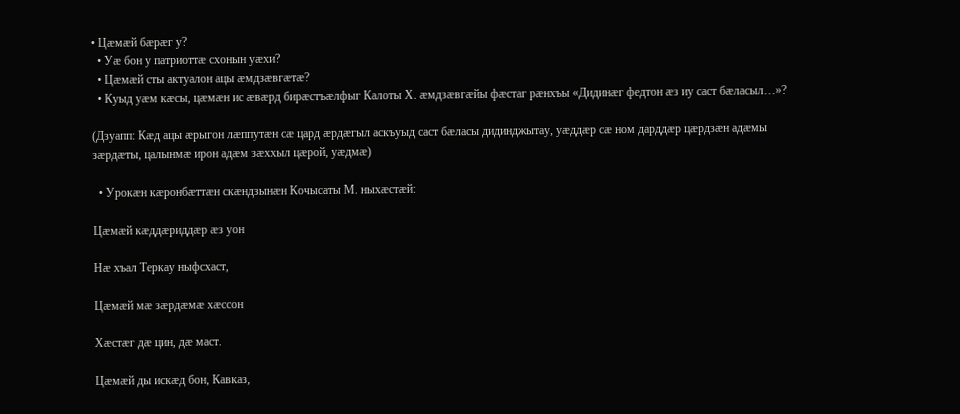• Цæмæй бæрæг у?
  • Уæ бон у патриоттæ схонын уæхи?
  • Цæмæй сты актуалон ацы æмдзæвгæтæ?
  • Куыд уæм кæсы, цæмæн ис æвæрд бирæстъæлфыг Калоты Х. æмдзæвгæйы фæстаг рæнхъы «Дидинæг федтон æз иу саст бæласыл…»?

(Дзуапп: Кæд ацы æрыгон лæппутæн сæ цард æрдæгыл аскъуыд саст бæласы дидинджытау, уæддæр сæ ном дарддæр цæрдзæн адæмы зæрдæты, цалынмæ ирон адæм зæххыл цæрой, уæдмæ)

  • Урокæн кæронбæттæн скæндзынæн Кочысаты М. ныхæстæй:

Цæмæй кæддæриддæр æз уон

Нæ хъал Теркау ныфсхаст,

Цæмæй мæ зæрдæмæ хæссон

Хæстæг дæ цин, дæ маст.

Цæмæй ды искæд бон, Кавказ,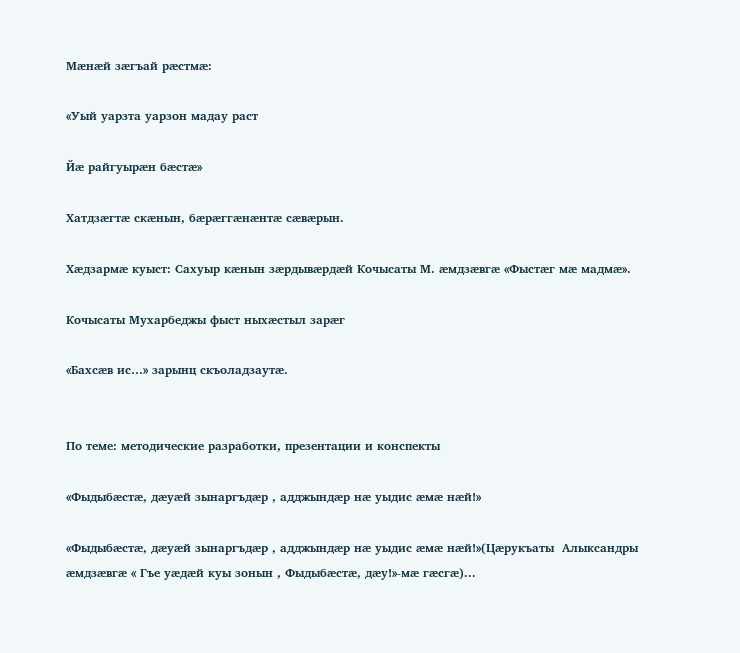Мæнæй зæгъай рæстмæ:

«Уый уарзта уарзон мадау раст

Йæ райгуырæн бæстæ»

Хатдзæгтæ скæнын, бæрæггæнæнтæ сæвæрын.

Хæдзармæ куыст: Сахуыр кæнын зæрдывæрдæй Кочысаты М. æмдзæвгæ «Фыстæг мæ мадмæ».

Кочысаты Мухарбеджы фыст ныхæстыл зарæг

«Бахсæв ис…» зарынц скъоладзаутæ.


По теме: методические разработки, презентации и конспекты

«Фыдыбæстæ, дæуæй зынаргъдæр , адджындæр нæ уыдис æмæ нæй!»

«Фыдыбæстæ, дæуæй зынаргъдæр , адджындæр нæ уыдис æмæ нæй!»(Цæрукъаты  Алыксандры  æмдзæвгæ « Гъе уæдæй куы зонын , Фыдыбæстæ, дæу!»-мæ гæсгæ)...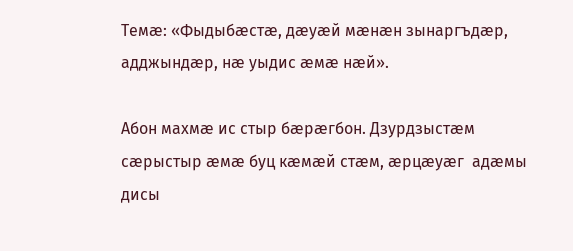Темæ: «Фыдыбæстæ, дæуæй мæнæн зынаргъдæр, адджындæр, нæ уыдис æмæ нæй».

Абон махмæ ис стыр бæрæгбон. Дзурдзыстæм  сæрыстыр æмæ буц кæмæй стæм, æрцæуæг  адæмы дисы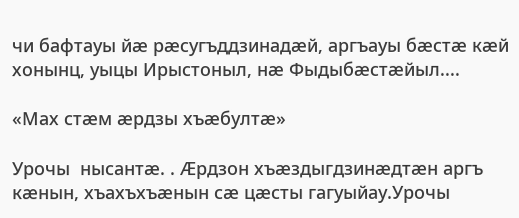чи бафтауы йæ рæсугъддзинадæй, аргъауы бæстæ кæй хонынц, уыцы Ирыстоныл, нæ Фыдыбæстæйыл....

«Мах стæм æрдзы хъæбултæ»

Урочы  нысантæ. . Æрдзон хъæздыгдзинæдтæн аргъ кæнын, хъахъхъæнын сæ цæсты гагуыйау.Урочы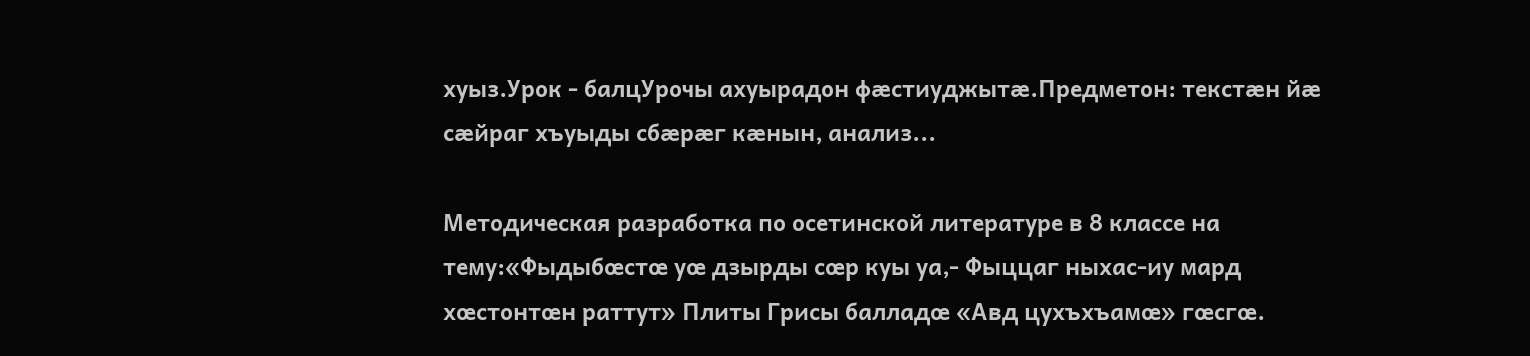хуыз.Урок - балцУрочы ахуырадон фæстиуджытæ.Предметон: текстæн йæ сæйраг хъуыды сбæрæг кæнын, анализ...

Методическая разработка по осетинской литературе в 8 классе на тему:«Фыдыбœстœ уœ дзырды сœр куы уа,- Фыццаг ныхас-иу мард хœстонтœн раттут» Плиты Грисы балладœ «Авд цухъхъамœ» гœсгœ.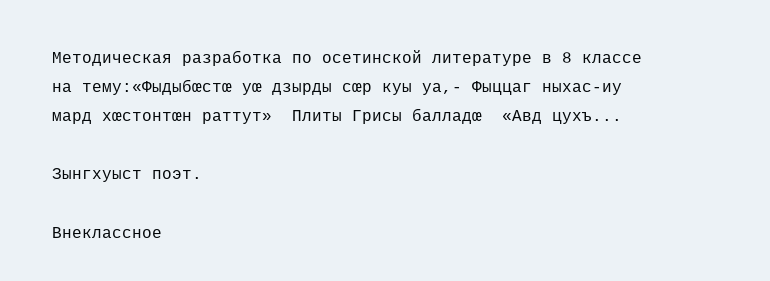Методическая разработка по осетинской литературе в 8 классе на тему:«Фыдыбœстœ уœ дзырды сœр куы уа,- Фыццаг ныхас-иу мард хœстонтœн раттут»  Плиты Грисы балладœ  «Авд цухъ...

Зынгхуыст поэт.

Внеклассное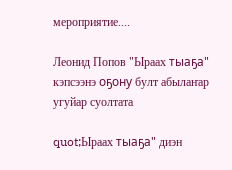мероприятие....

Леонид Попов "Ыраах тыаҕа" кэпсээнэ оҕону булт абылаҥар угуйар суолтата

quot;Ыраах тыаҕа" диэн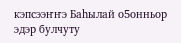кэпсээҥҥэ Баһылай о5онньор эдэр булчуту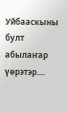Уйбааскыны булт абылаҥар үөрэтэр....